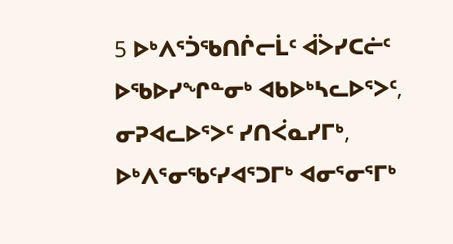5 ᐅᒃᐱᕐᑑᖃᑎᒌᓕᒫᑦ ᐋᐴᓯᑕᓖᑦ ᐅᖃᐅᓯᖏᓐᓂᒃ ᐊᑲᐅᒃᓴᓚᐅᕐᐳᑦ, ᓂᕈᐊᓚᐅᕐᐳᑦ ᓯᑎᐹᓇᓯᒥᒃ, ᐅᒃᐱᕐᓂᖃᑦᓯᐊᕐᑐᒥᒃ ᐊᓂᕐᓂᕐᒥᒃ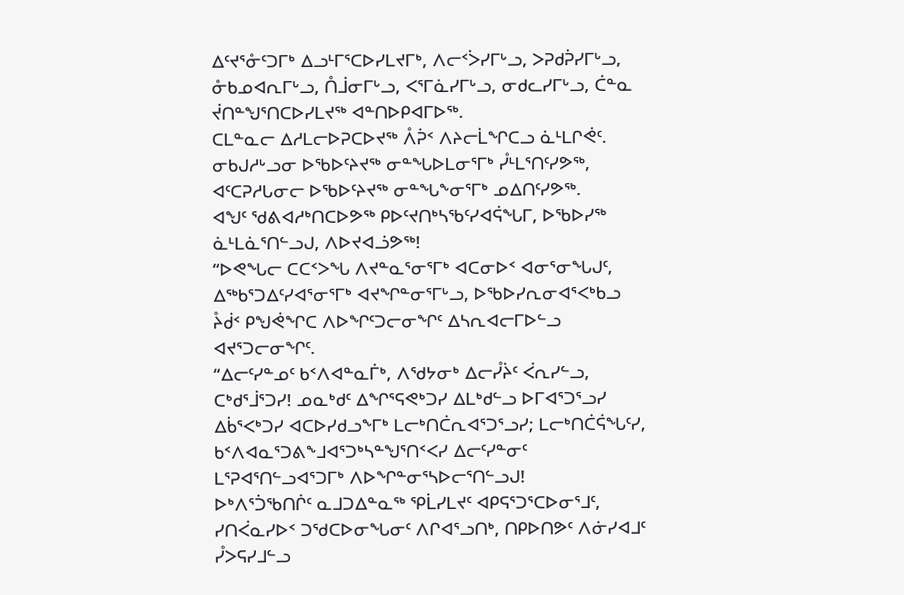ᐃᑦᔪᕐᓁᑦᑐᒥᒃ ᐃᓗᒻᒥᕐᑕᐅᓯᒪᔪᒥᒃ, ᐱᓕᑉᐴᓯᒥᒡᓗ, ᐳᕈᑯᕉᓯᒥᒡᓗ, ᓁᑲᓄᐊᕆᒥᒡᓗ, ᑍᒨᓂᒥᒡᓗ, ᐸᕐᒥᓈᓯᒥᒡᓗ, ᓂᑯᓚᓯᒥᒡᓗ, ᑖᓐᓇ ᔫᑎᓐᖑᕐᑎᑕᐅᓯᒪᔪᖅ ᐊᓐᑎᐅᑭᐊᒥᐅᖅ.
ᑕᒪᓐᓇᓕ ᐃᓱᒪᓕᐅᕈᑕᐅᔪᖅ ᐰᕉᑉ ᐱᔨᓕᒫᖏᑕᓗ ᓈᒻᒪᒋᕚᑦ.
ᓂᑲᒍᓱᒡᓗᓂ ᐅᖃᐅᑦᔨᔪᖅ ᓂᓐᖓᐅᒪᓂᕐᒥᒃ ᓮᒻᒪᕐᑎᑦᓯᕗᖅ, ᐊᑦᑕᕈᓱᒐᓂᓕ ᐅᖃᐅᑦᔨᔪᖅ ᓂᓐᖓᖕᓂᕐᒥᒃ ᓄᐃᑎᑦᓯᕗᖅ.
ᐊᖑᑦ ᖁᕕᐊᓱᒃᑎᑕᐅᕗᖅ ᑭᐅᑦᔪᑎᒃᓴᖃᑦᓯᐊᕌᖓᒥ, ᐅᖃᐅᓯᖅ ᓈᒻᒪᓈᕐᑎᓪᓗᒍ, ᐱᐅᔪᐊᓘᕗᖅ!
“ᐅᕙᖓᓕ ᑕᑕᑉᐳᖓ ᐱᔪᓐᓇᕐᓂᕐᒥᒃ ᐊᑕᓂᐅᑉ ᐊᓂᕐᓂᖓᒍᑦ, ᐃᖅᑲᕐᑐᐃᑦᓯᐊᕐᓂᕐᒥᒃ ᐊᔪᖏᓐᓂᕐᒥᒡᓗ, ᐅᖃᐅᓯᕆᓂᐊᕐᐸᒃᑲᓗ ᔧᑰᑉ ᑭᖑᕚᖏᑕ ᐱᐅᖏᑦᑐᓕᓂᖏᑦ ᐃᓴᕆᐊᓕᒥᐅᓪᓗ ᐊᔪᕐᑐᓕᓂᖏᑦ.
“ᐃᓕᑦᓯᓐᓄᑦ ᑲᑉᐱᐊᓐᓇᒦᒃ, ᐱᖁᔭᓂᒃ ᐃᓕᓮᔩᑦ ᐹᕆᓯᓪᓗ, ᑕᒃᑯᕐᒨᕐᑐᓯ! ᓄᓇᒃᑯᑦ ᐃᖏᕐᕋᕙᒃᑐᓯ ᐃᒪᒃᑯᓪᓗ ᐅᒥᐊᕐᑐᕐᓗᓯ ᐃᑳᕐᐸᒃᑐᓯ ᐊᑕᐅᓯᑯᓗᖕᒥᒃ ᒪᓕᒃᑎᑖᕆᐊᕐᑐᕐᓗᓯ; ᒪᓕᒃᑎᑖᕌᖓᑦᓯ, ᑲᑉᐱᐊᓇᕐᑐᕕᖕᒧᐊᕐᑐᒃᓴᓐᖑᕐᑎᑉᐸᓯ ᐃᓕᑦᓯᓐᓂᑦ ᒪᕐᕈᐊᕐᑎᓪᓗᐊᕐᑐᒥᒃ ᐱᐅᖏᓐᓂᕐᓴᐅᓕᕐᑎᓪᓗᒍ!
ᐅᒃᐱᕐᑑᖃᑎᒌᑦ ᓇᒧᑐᐃᓐᓇᖅ ᕿᒫᓯᒪᔪᑦ ᐊᑭᕋᕐᑐᕐᑕᐅᓂᕐᒧᑦ, ᓯᑎᐹᓇᓯᐅᑉ ᑐᖁᑕᐅᓂᖓᓂᑦ ᐱᒋᐊᕐᓗᑎᒃ, ᑎᑭᐅᑎᕗᑦ ᐱᓃᓯᐊᒧᑦ ᓮᐳᕋᓯᒧᓪᓗ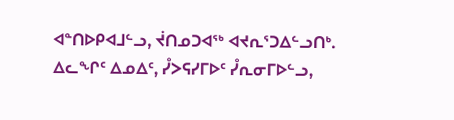ᐊᓐᑎᐅᑭᐊᒧᓪᓗ, ᔫᑎᓄᑐᐊᖅ ᐊᔪᕆᕐᑐᐃᓪᓗᑎᒃ.
ᐃᓚᖏᑦ ᐃᓄᐃᑦ, ᓮᐳᕋᓯᒥᐅᑦ ᓮᕆᓂᒥᐅᓪᓗ,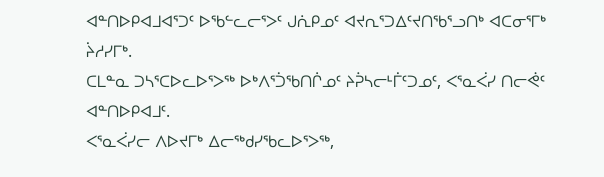ᐊᓐᑎᐅᑭᐊᒧᐊᕐᑐᑦ ᐅᖃᓪᓚᓕᕐᐳᑦ ᒍᕇᑭᓄᑦ ᐊᔪᕆᕐᑐᐃᑦᔪᑎᖃᕐᓗᑎᒃ ᐊᑕᓂᕐᒥᒃ ᔩᓱᓯᒥᒃ.
ᑕᒪᓐᓇ ᑐᓴᕐᑕᐅᓚᐅᕐᐳᖅ ᐅᒃᐱᕐᑑᖃᑎᒌᓄᑦ ᔨᕉᓴᓕᒻᒦᑦᑐᓄᑦ, ᐸᕐᓇᐹᓯ ᑎᓕᕚᑦ ᐊᓐᑎᐅᑭᐊᒧᑦ.
ᐸᕐᓇᐹᓯᓕ ᐱᐅᔪᒥᒃ ᐃᓕᖅᑯᓯᖃᓚᐅᕐᐳᖅ,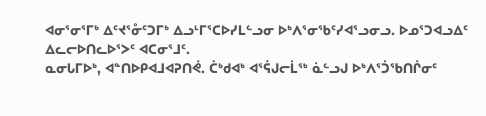ᐊᓂᕐᓂᕐᒥᒃ ᐃᑦᔪᕐᓁᑦᑐᒥᒃ ᐃᓗᒻᒥᕐᑕᐅᓯᒪᓪᓗᓂ ᐅᒃᐱᕐᓂᖃᑦᓯᐊᕐᓗᓂᓗ. ᐅᓄᕐᑐᐊᓗᐃᑦ ᐃᓚᓕᐅᑎᓚᐅᕐᐳᑦ ᐊᑕᓂᕐᒧᑦ.
ᓇᓂᒐᒥᐅᒃ, ᐊᓐᑎᐅᑭᐊᒧᐊᕈᑎᕚ. ᑖᒃᑯᐊᒃ ᐊᕐᕌᒍᓕᒫᖅ ᓈᓪᓗᒍ ᐅᒃᐱᕐᑑᖃᑎᒌᓂᑦ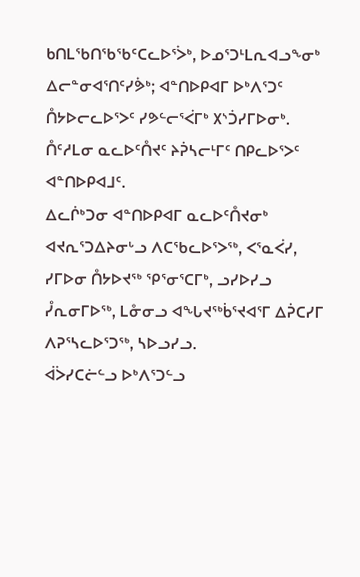ᑲᑎᒪᖃᑎᖃᖃᑦᑕᓚᐅᕐᐴᒃ, ᐅᓄᕐᑐᒻᒪᕆᐊᓗᖕᓂᒃ ᐃᓕᓐᓂᐊᕐᑎᑦᓯᕘᒃ; ᐊᓐᑎᐅᑭᐊᒥ ᐅᒃᐱᕐᑐᑦ ᑍᔭᐅᓕᓚᐅᕐᐳᑦ ᓯᕗᓪᓕᕐᐹᒥᒃ ᙭ᔅᑑᓯᒥᐅᓂᒃ.
ᑍᑦᓱᒪᓂ ᓇᓚᐅᑦᑍᔪᑦ ᔨᕉᓴᓕᒻᒥᑦ ᑎᑭᓚᐅᕐᐳᑦ ᐊᓐᑎᐅᑭᐊᒧᑦ.
ᐃᓚᒌᒃᑐᓂ ᐊᓐᑎᐅᑭᐊᒥ ᓇᓚᐅᑦᑍᔪᓂᒃ ᐊᔪᕆᕐᑐᐃᔨᓂᒡᓗ ᐱᑕᖃᓚᐅᕐᐳᖅ, ᐸᕐᓇᐹᓯ, ᓯᒥᐅᓂ ᑍᔭᐅᔪᖅ ᕿᕐᓂᕐᑕᒥᒃ, ᓗᓯᐅᓯᓗ ᓮᕆᓂᒥᐅᖅ, ᒪᓁᓂᓗ ᐊᖓᔪᖅᑳᕐᔪᐊᕐᒥ ᐃᕉᑕᓯᒥ ᐱᕈᕐᓴᓚᐅᕐᑐᖅ, ᓴᐅᓗᓯᓗ.
ᐋᐴᓯᑕᓖᓪᓗ ᐅᒃᐱᕐᑐᓪᓗ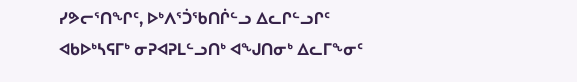ᓯᕗᓕᕐᑎᖏᑦ, ᐅᒃᐱᕐᑑᖃᑎᒌᓪᓗ ᐃᓚᒋᓪᓗᒋᑦ ᐊᑲᐅᒃᓴᕋᒥᒃ ᓂᕈᐊᕈᒪᓪᓗᑎᒃ ᐊᖑᑎᓂᒃ ᐃᓚᒥᖕᓂᑦ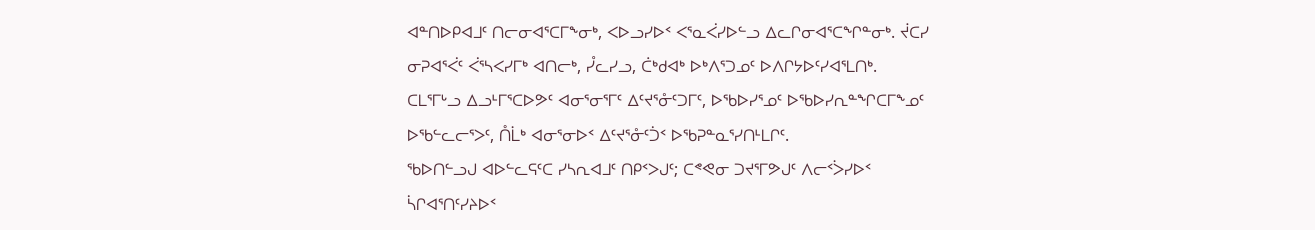ᐊᓐᑎᐅᑭᐊᒧᑦ ᑎᓕᓂᐊᕐᑕᒥᖕᓂᒃ, ᐸᐅᓗᓯᐅᑉ ᐸᕐᓇᐹᓯᐅᓪᓗ ᐃᓚᒋᓂᐊᕐᑕᖏᓐᓂᒃ. ᔫᑕᓯ ᓂᕈᐊᕐᐹᑦ ᐹᕐᓴᐸᓯᒥᒃ ᐊᑎᓕᒃ, ᓮᓚᓯᓗ, ᑖᒃᑯᐊᒃ ᐅᒃᐱᕐᑐᓄᑦ ᐅᐱᒋᔭᐅᑦᓯᐊᕐᒪᑎᒃ.
ᑕᒪᕐᒥᒡᓗ ᐃᓗᒻᒥᕐᑕᐅᕗᑦ ᐊᓂᕐᓂᕐᒥᑦ ᐃᑦᔪᕐᓁᑦᑐᒥᑦ, ᐅᖃᐅᓯᕐᓄᑦ ᐅᖃᐅᓯᕆᓐᖏᑕᒥᖕᓄᑦ ᐅᖃᓪᓚᓕᕐᐳᑦ, ᑍᒫᒃ ᐊᓂᕐᓂᐅᑉ ᐃᑦᔪᕐᓁᑦᑑᑉ ᐅᖃᕈᓐᓇᕐᓯᑎᒻᒪᒋᑦ.
ᖃᐅᑎᓪᓗᒍ ᐊᐅᓪᓚᕋᑦᑕ ᓯᓴᕆᐊᒧᑦ ᑎᑭᑉᐳᒍᑦ; ᑕᕝᕙᓂ ᑐᔪᕐᒥᕗᒍᑦ ᐱᓕᑉᐴᓯᐅᑉ ᓵᒋᐊᕐᑎᑦᓯᔨᐅᑉ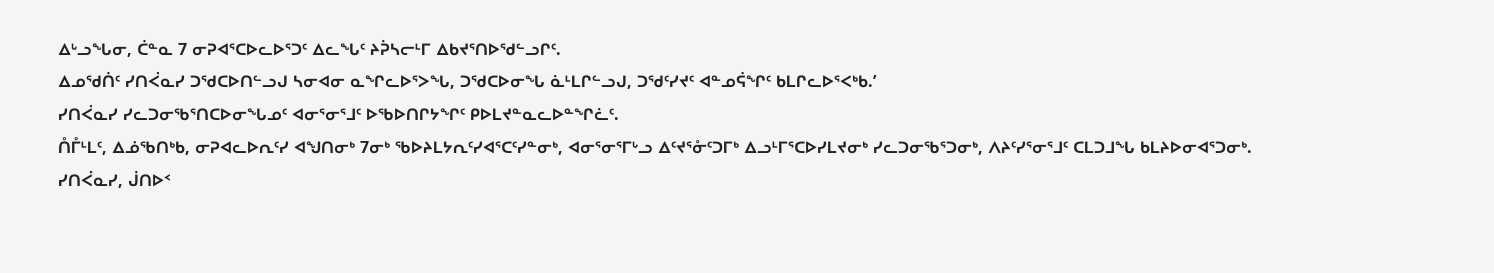ᐃᒡᓗᖓᓂ, ᑖᓐᓇ 7 ᓂᕈᐊᕐᑕᐅᓚᐅᕐᑐᑦ ᐃᓚᖓᑦ ᔨᕉᓴᓕᒻᒥ ᐃᑲᔪᕐᑎᐅᖁᓪᓗᒋᑦ.
ᐃᓄᖁᑏᑦ ᓯᑎᐹᓇᓯ ᑐᖁᑕᐅᑎᓪᓗᒍ ᓴᓂᐊᓂ ᓇᖏᓚᐅᕐᐳᖓ, ᑐᖁᑕᐅᓂᖓ ᓈᒻᒪᒋᓪᓗᒍ, ᑐᖁᑦᓯᔪᑦ ᐊᓐᓄᕌᖏᑦ ᑲᒪᒋᓚᐅᕐᐸᒃᑲ.’
ᓯᑎᐹᓇᓯ ᓯᓚᑐᓂᖃᕐᑎᑕᐅᓂᖓᓄᑦ ᐊᓂᕐᓂᕐᒧᑦ ᐅᖃᐅᑎᒋᔭᖏᑦ ᑭᐅᒪᔪᓐᓇᓚᐅᓐᖏᓛᑦ.
ᑍᒤᒻᒪᑦ, ᐃᓅᖃᑎᒃᑲ, ᓂᕈᐊᓚᐅᕆᑦᓯ ᐊᖑᑎᓂᒃ 7ᓂᒃ ᖃᐅᔨᒪᔭᕆᑦᓯᐊᕐᑕᑦᓯᓐᓂᒃ, ᐊᓂᕐᓂᕐᒥᒡᓗ ᐃᑦᔪᕐᓁᑦᑐᒥᒃ ᐃᓗᒻᒥᕐᑕᐅᓯᒪᔪᓂᒃ ᓯᓚᑐᓂᖃᕐᑐᓂᒃ, ᐱᔨᑦᓯᕐᓂᕐᒧᑦ ᑕᒪᑐᒧᖓ ᑲᒪᔨᐅᓂᐊᕐᑐᓂᒃ.
ᓯᑎᐹᓇᓯ, ᒎᑎᐅᑉ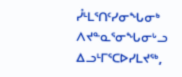ᓮᒻᒪᕐᑎᑦᓯᓂᖓᓂᒃ ᐱᔪᓐᓇᕐᓂᖓᓂᒡᓗ ᐃᓗᒻᒥᕐᑕᐅᓯᒪᔪᖅ,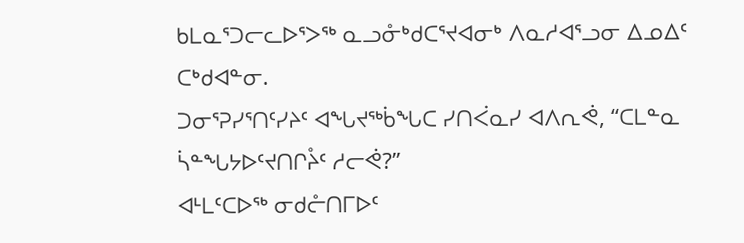ᑲᒪᓇᕐᑐᓕᓚᐅᕐᐳᖅ ᓇᓗᓁᒃᑯᑕᕐᔪᐊᓂᒃ ᐱᓇᓱᐊᕐᓗᓂ ᐃᓄᐃᑦ ᑕᒃᑯᐊᓐᓂ.
ᑐᓂᕐᕈᓯᕐᑎᑦᓯᔨᑦ ᐊᖓᔪᖅᑳᖓᑕ ᓯᑎᐹᓇᓯ ᐊᐱᕆᕚ, “ᑕᒪᓐᓇ ᓵᓐᖓᔭᐅᑦᔪᑎᒋᔧᑦ ᓱᓕᕚ?”
ᐊᒻᒪᑦᑕᐅᖅ ᓂᑯᓔᑎᒥᐅᑦ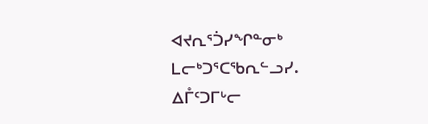ᐊᔪᕆᕐᑑᓯᖏᓐᓂᒃ ᒪᓕᒃᑐᕐᑕᖃᕆᓪᓗᓯ.
ᐃᒤᑦᑐᒥᒡᓕ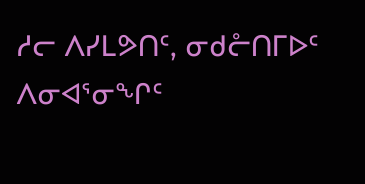ᓱᓕ ᐱᓯᒪᕗᑎᑦ, ᓂᑯᓔᑎᒥᐅᑦ ᐱᓂᐊᕐᓂᖏᑦ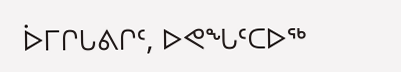ᐆᒥᒋᒐᕕᒋᑦ, ᐅᕙᖓᑦᑕᐅᖅ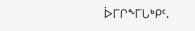ᐆᒥᒋᖕᒥᒐᒃᑭᑦ.